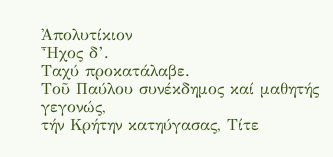Ἀπολυτίκιον
Ἦχος δ’.
Ταχύ προκατάλαβε.
Τοῦ Παύλου συνέκδημος καί μαθητής γεγονώς,
τήν Κρήτην κατηύγασας, Τίτε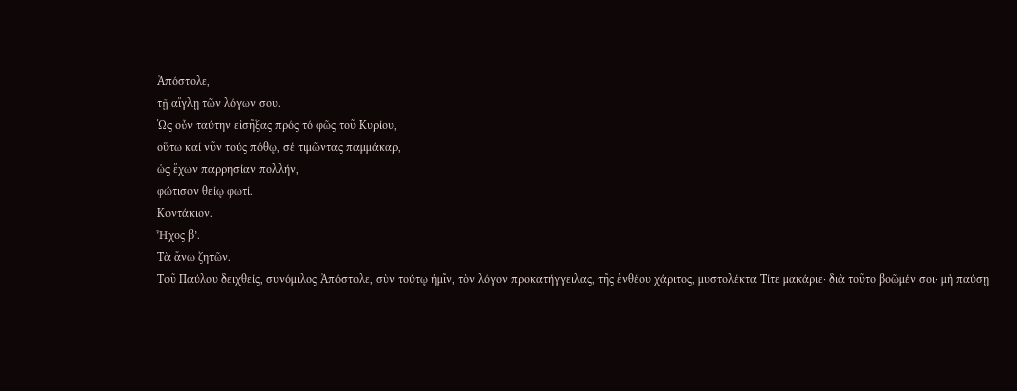Ἀπόστολε,
τῇ αἴγλῃ τῶν λόγων σου.
Ὡς οὖν ταύτην εἰσῆξας πρός τό φῶς τοῦ Κυρίου,
οὕτω καί νῦν τούς πόθῳ, σέ τιμῶντας παμμάκαρ,
ὡς ἔχων παρρησίαν πολλήν,
φώτισον θείῳ φωτί.
Κοντάκιον.
Ἦχος β’.
Τὰ ἄνω ζητῶν.
Τοῦ Παύλου δειχθείς, συνόμιλος Ἀπόστολε, σὺν τούτῳ ἡμῖν, τὸν λόγον προκατήγγειλας, τῆς ἐνθέου χάριτος, μυστολέκτα Τίτε μακάριε· διὰ τοῦτο βοῶμέν σοι· μὴ παύσῃ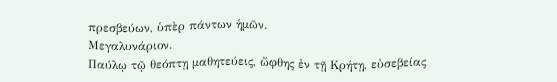πρεσβεύων, ὑπὲρ πάντων ἡμῶν.
Μεγαλυνάριον.
Παύλῳ τῷ θεόπτῃ μαθητεύεις, ὤφθης ἐν τῇ Κρήτῃ, εὐσεβείας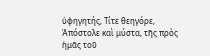ὑφηγητής, Τίτε θεηγόρε, Ἀπόστολε καὶ μύστα, τῆς πρὸς ἡμᾶς τοῦ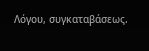Λόγου, συγκαταβάσεως.